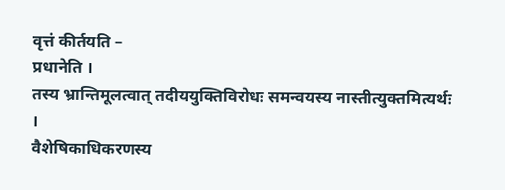वृत्तं कीर्तयति –
प्रधानेति ।
तस्य भ्रान्तिमूलत्वात् तदीययुक्तिविरोधः समन्वयस्य नास्तीत्युक्तमित्यर्थः ।
वैशेषिकाधिकरणस्य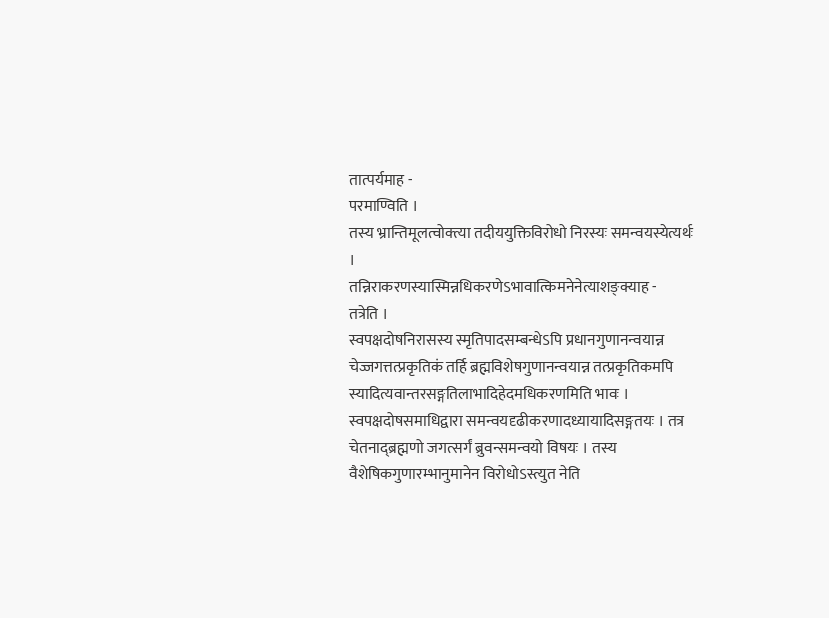तात्पर्यमाह -
परमाण्विति ।
तस्य भ्रान्तिमूलत्वोक्त्या तदीययुक्तिविरोधो निरस्यः समन्वयस्येत्यर्थः ।
तन्निराकरणस्यास्मिन्नधिकरणेऽभावात्किमनेनेत्याशङ्क्याह -
तत्रेति ।
स्वपक्षदोषनिरासस्य स्मृतिपादसम्बन्धेऽपि प्रधानगुणानन्वयान्न चेज्जगत्तत्प्रकृतिकं तर्हि ब्रह्मविशेषगुणानन्वयान्न तत्प्रकृतिकमपि स्यादित्यवान्तरसङ्गतिलाभादिहेदमधिकरणमिति भावः ।
स्वपक्षदोषसमाधिद्वारा समन्वयदृढीकरणादध्यायादिसङ्गतयः । तत्र चेतनाद्ब्रह्मणो जगत्सर्गं ब्रुवन्समन्वयो विषयः । तस्य वैशेषिकगुणारम्भानुमानेन विरोधोऽस्त्युत नेति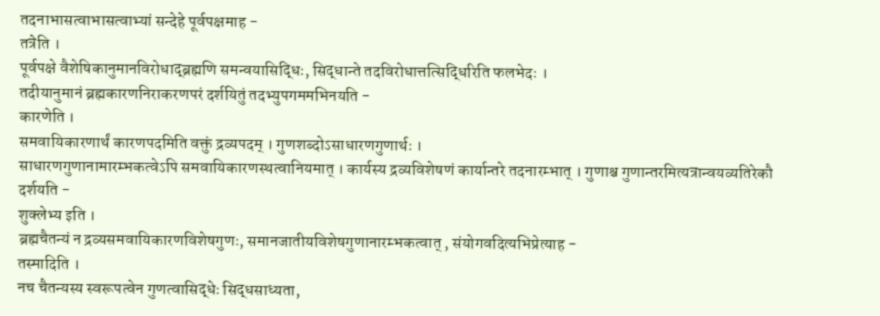तदनाभासत्वाभासत्वाभ्यां सन्देहे पूर्वपक्षमाह -
तत्रेति ।
पूर्वपक्षे वैशेषिकानुमानविरोधाद्ब्रह्मणि समन्वयासिद्धिः, सिद्धान्ते तदविरोधात्तत्सिद्धिरिति फलभेदः ।
तदीयानुमानं ब्रह्मकारणनिराकरणपरं दर्शयितुं तदभ्युपगममभिनयति -
कारणेति ।
समवायिकारणार्थं कारणपदमिति वक्तुं द्रव्यपदम् । गुणशब्दोऽसाधारणगुणार्थः ।
साधारणगुणानामारम्भकत्वेऽपि समवायिकारणस्थत्वानियमात् । कार्यस्य द्रव्यविशेषणं कार्यान्तरे तदनारम्भात् । गुणाश्च गुणान्तरमित्यत्रान्वयव्यतिरेकौ दर्शयति -
शुक्लेभ्य इति ।
ब्रह्मचैतन्यं न द्रव्यसमवायिकारणविशेषगुणः, समानजातीयविशेषगुणानारम्भकत्वात् , संयोगवदित्यभिप्रेत्याह -
तस्मादिति ।
नच चैतन्यस्य स्वरूपत्वेन गुणत्वासिद्धेः सिद्धसाध्यता,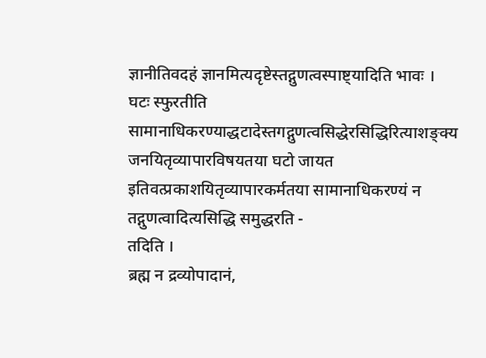ज्ञानीतिवदहं ज्ञानमित्यदृष्टेस्तद्गुणत्वस्पाष्ट्यादिति भावः ।
घटः स्फुरतीति सामानाधिकरण्याद्धटादेस्तगद्गुणत्वसिद्धेरसिद्धिरित्याशङ्क्य जनयितृव्यापारविषयतया घटो जायत इतिवत्प्रकाशयितृव्यापारकर्मतया सामानाधिकरण्यं न तद्गुणत्वादित्यसिद्धि समुद्धरति -
तदिति ।
ब्रह्म न द्रव्योपादानं,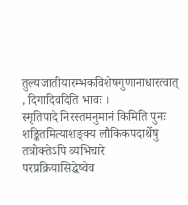तुल्यजातीयारम्भकविशेषगुणानाधारत्वात् , दिगादिवदिति भावः ।
स्मृतिपादे निरस्तमनुमानं किमिति पुनः शङ्कितमित्याशङ्क्य लौकिकपदार्थेषु तत्रोक्तेऽपि व्यभिचारे परप्रक्रियासिद्धेष्वेव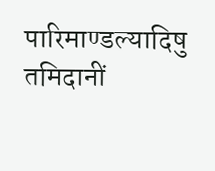पारिमाण्डल्यादिषु तमिदानीं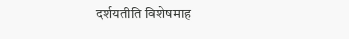दर्शयतीति विशेषमाह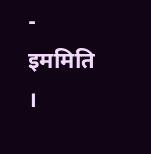-
इममिति ।